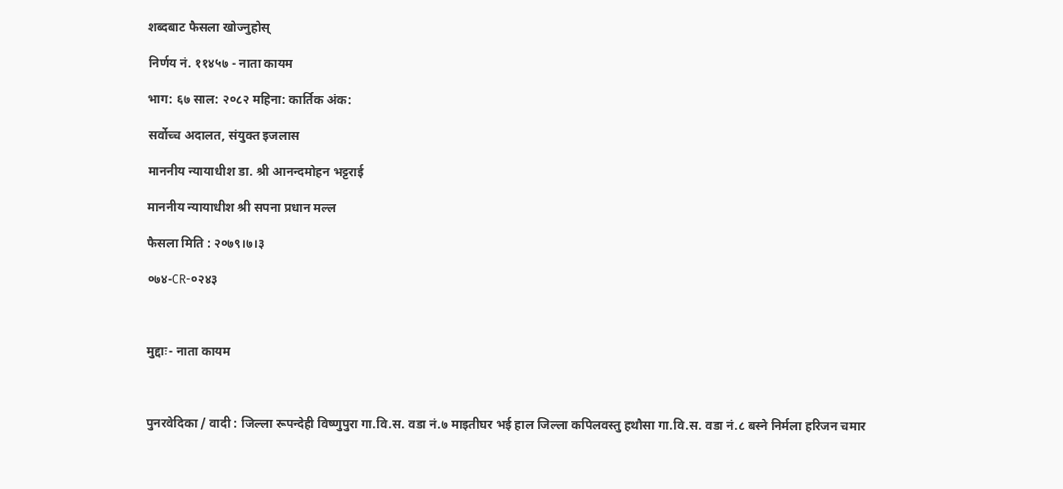शब्दबाट फैसला खोज्‍नुहोस्

निर्णय नं. ११४५७ - नाता कायम

भाग: ६७ साल: २०८२ महिना: कार्तिक अंक:

सर्वोच्च अदालत, संयुक्त इजलास

माननीय न्यायाधीश डा. श्री आनन्दमोहन भट्टराई

माननीय न्यायाधीश श्री सपना प्रधान मल्ल

फैसला मिति : २०७९।७।३

०७४-CR-०२४३



मुद्दाः- नाता कायम



पुनरवेदिका / वादी : जिल्ला रूपन्देही विष्णुपुरा गा.वि.स. वडा नं.७ माइतीघर भई हाल जिल्ला कपिलवस्तु हथौसा गा.वि.स. वडा नं.८ बस्ने निर्मला हरिजन चमार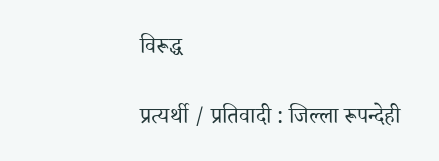विरूद्ध

प्रत्यर्थी / प्रतिवादी : जिल्ला रूपन्देही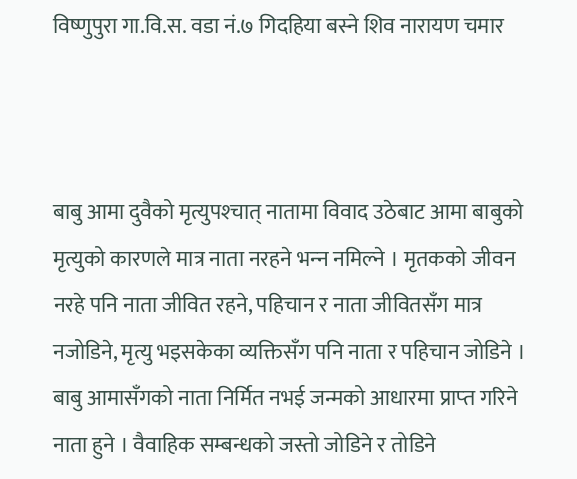विष्णुपुरा गा.वि.स. वडा नं.७ गिदहिया बस्ने शिव नारायण चमार



बाबु आमा दुवैको मृत्युपश्‍चात् नातामा विवाद उठेबाट आमा बाबुको मृत्युको कारणले मात्र नाता नरहने भन्‍न नमिल्ने । मृतकको जीवन नरहे पनि नाता जीवित रहने, पहिचान र नाता जीवितसँग मात्र नजोडिने, मृत्यु भइसकेका व्यक्तिसँग पनि नाता र पहिचान जोडिने । बाबु आमासँगको नाता निर्मित नभई जन्मको आधारमा प्राप्‍त गरिने नाता हुने । वैवाहिक सम्बन्धको जस्तो जोडिने र तोडिने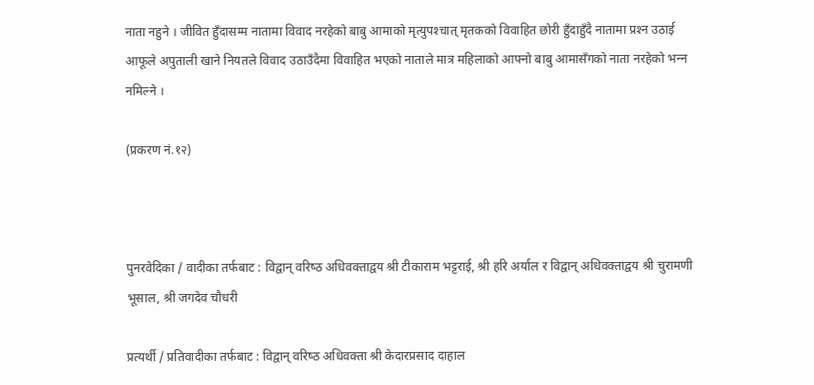नाता नहुने । जीवित हुँदासम्म नातामा विवाद नरहेको बाबु आमाको मृत्युपश्‍चात् मृतकको विवाहित छोरी हुँदाहुँदै नातामा प्रश्‍न उठाई आफूले अपुताली खाने नियतले विवाद उठाउँदैमा विवाहित भएको नाताले मात्र महिलाको आफ्नो बाबु आमासँगको नाता नरहेको भन्‍न नमिल्ने ।

(प्रकरण नं.१२)



पुनरवेदिका / वादीका तर्फबाट : विद्वान् वरिष्‍ठ अधिवक्ताद्वय श्री टीकाराम भट्टराई, श्री हरि अर्याल र विद्वान् अधिवक्ताद्वय श्री चुरामणी भूसाल, श्री जगदेव चौधरी

प्रत्यर्थी / प्रतिवादीका तर्फबाट : विद्वान् वरिष्‍ठ अधिवक्ता श्री केदारप्रसाद दाहाल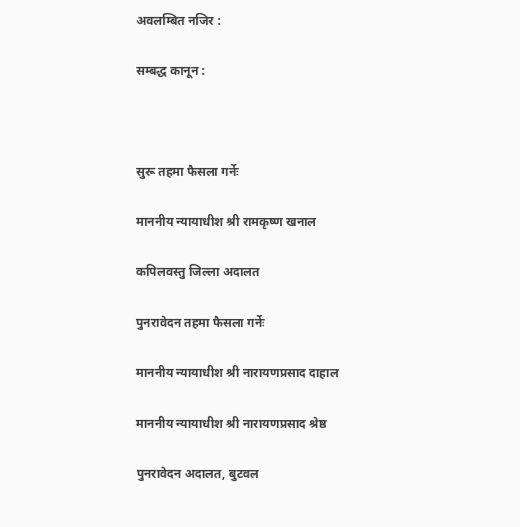अवलम्बित नजिर :

सम्बद्ध कानून :



सुरू तहमा फैसला गर्नेः

माननीय न्यायाधीश श्री रामकृष्ण खनाल

कपिलवस्तु जिल्ला अदालत

पुनरावेदन तहमा फैसला गर्नेः

माननीय न्यायाधीश श्री नारायणप्रसाद दाहाल

माननीय न्यायाधीश श्री नारायणप्रसाद श्रेष्ठ

पुनरावेदन अदालत, बुटवल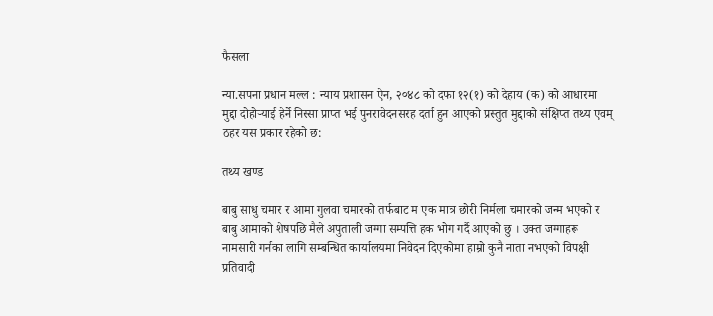फैसला

न्या.सपना प्रधान मल्ल : न्याय प्रशासन ऐन, २०४८ को दफा १२(१) को देहाय (क) को आधारमा मुद्दा दोहोर्‍याई हेर्ने निस्सा प्राप्‍‌त भई पुनरावेदनसरह दर्ता हुन आएको प्रस्तुत मुद्दाको संक्षिप्‍‌त तथ्य एवम् ठहर यस प्रकार रहेको छ:

तथ्य खण्ड

बाबु साधु चमार र आमा गुलवा चमारको तर्फबाट म एक मात्र छोरी निर्मला चमारको जन्म भएको र बाबु आमाको शेषपछि मैले अपुताली जग्गा सम्पत्ति हक भोग गर्दै आएको छु । उक्त जग्गाहरू नामसारी गर्नका लागि सम्बन्धित कार्यालयमा निवेदन दिएकोमा हाम्रो कुनै नाता नभएको विपक्षी प्रतिवादी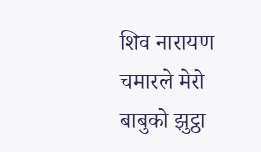शिव नारायण चमारले मेरो बाबुको झुट्ठा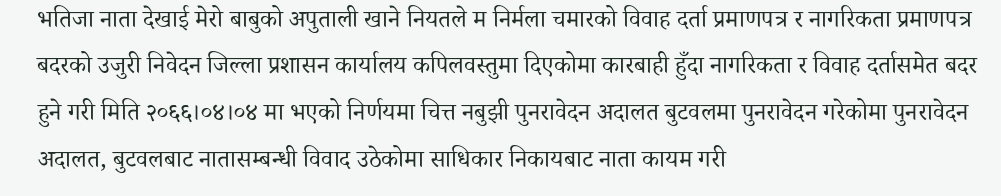भतिजा नाता देखाई मेरो बाबुको अपुताली खाने नियतले म निर्मला चमारको विवाह दर्ता प्रमाणपत्र र नागरिकता प्रमाणपत्र बदरको उजुरी निवेदन जिल्ला प्रशासन कार्यालय कपिलवस्तुमा दिएकोमा कारबाही हुँदा नागरिकता र विवाह दर्तासमेत बदर हुने गरी मिति २०६६।०४।०४ मा भएको निर्णयमा चित्त नबुझी पुनरावेदन अदालत बुटवलमा पुनरावेदन गरेकोमा पुनरावेदन अदालत, बुटवलबाट नातासम्बन्धी विवाद उठेकोमा साधिकार निकायबाट नाता कायम गरी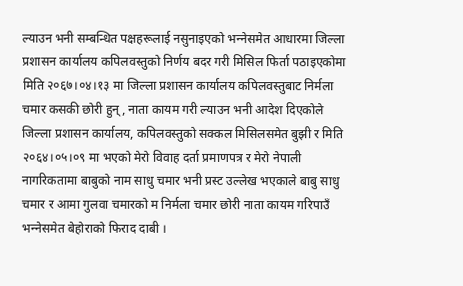ल्याउन भनी सम्बन्धित पक्षहरूलाई नसुनाइएको भन्‍‌नेसमेत आधारमा जिल्ला प्रशासन कार्यालय कपिलवस्तुको निर्णय बदर गरी मिसिल फिर्ता पठाइएकोमा मिति २०६७।०४।१३ मा जिल्ला प्रशासन कार्यालय कपिलवस्तुबाट निर्मला चमार कसकी छोरी हुन्, नाता कायम गरी ल्याउन भनी आदेश दिएकोले जिल्ला प्रशासन कार्यालय, कपिलवस्तुको सक्कल मिसिलसमेत बुझी र मिति २०६४।०५।०९ मा भएको मेरो विवाह दर्ता प्रमाणपत्र र मेरो नेपाली नागरिकतामा बाबुको नाम साधु चमार भनी प्रस्ट उल्लेख भएकाले बाबु साधु चमार र आमा गुलवा चमारको म निर्मला चमार छोरी नाता कायम गरिपाउँ भन्‍‌नेसमेत बेहोराको फिराद दाबी ।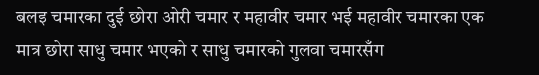बलइ चमारका दुई छोरा ओरी चमार र महावीर चमार भई महावीर चमारका एक मात्र छोरा साधु चमार भएको र साधु चमारको गुलवा चमारसँग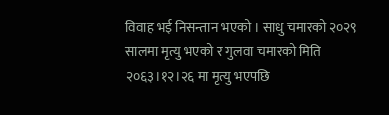विवाह भई निसन्तान भएको । साधु चमारको २०२९ सालमा मृत्यु भएको र गुलवा चमारको मिति २०६३।१२।२६ मा मृत्यु भएपछि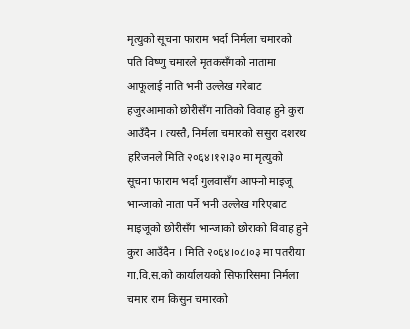मृत्युको सूचना फाराम भर्दा निर्मला चमारको पति विष्णु चमारले मृतकसँगको नातामा आफूलाई नाति भनी उल्लेख गरेबाट हजुरआमाको छोरीसँग नातिको विवाह हुने कुरा आउँदैन । त्यस्तै, निर्मला चमारको ससुरा दशरथ हरिजनले मिति २०६४।१२।३० मा मृत्युको सूचना फाराम भर्दा गुलवासँग आफ्नो माइजू भान्जाको नाता पर्ने भनी उल्लेख गरिएबाट माइजूको छोरीसँग भान्जाको छोराको विवाह हुने कुरा आउँदैन । मिति २०६४।०८।०३ मा पतरीया गा.वि.स.को कार्यालयको सिफारिसमा निर्मला चमार राम किसुन चमारको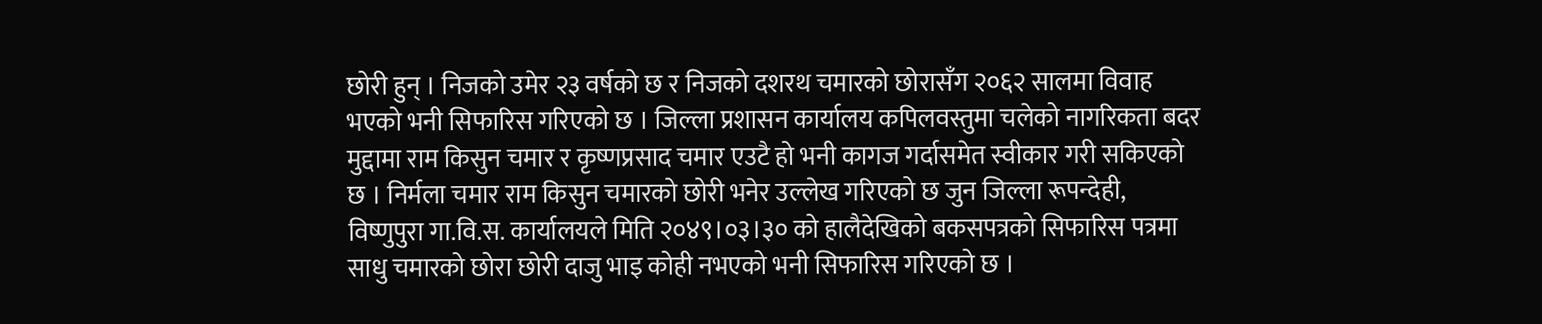छोरी हुन् । निजको उमेर २३ वर्षको छ र निजको दशरथ चमारको छोरासँग २०६२ सालमा विवाह भएको भनी सिफारिस गरिएको छ । जिल्ला प्रशासन कार्यालय कपिलवस्तुमा चलेको नागरिकता बदर मुद्दामा राम किसुन चमार र कृष्णप्रसाद चमार एउटै हो भनी कागज गर्दासमेत स्वीकार गरी सकिएको छ । निर्मला चमार राम किसुन चमारको छोरी भनेर उल्लेख गरिएको छ जुन जिल्ला रूपन्देही, विष्णुपुरा गा.वि.स. कार्यालयले मिति २०४९।०३।३० को हालैदेखिको बकसपत्रको सिफारिस पत्रमा साधु चमारको छोरा छोरी दाजु भाइ कोही नभएको भनी सिफारिस गरिएको छ ।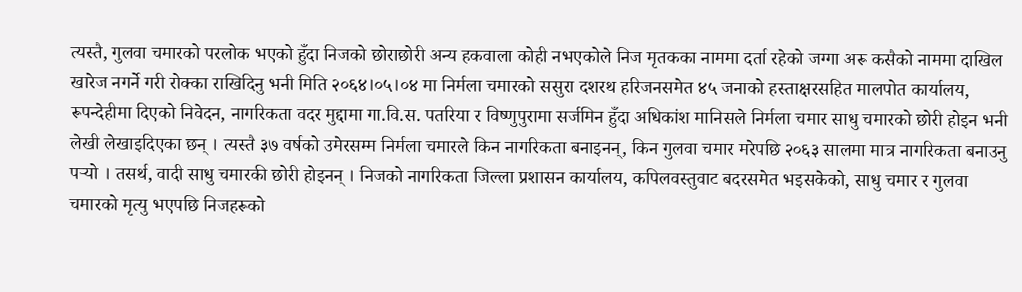त्यस्तै, गुलवा चमारको परलोक भएको हुँदा निजको छोराछोरी अन्य हकवाला कोही नभएकोले निज मृतकका नाममा दर्ता रहेको जग्गा अरू कसैको नाममा दाखिल खारेज नगर्ने गरी रोक्का राखिदिनु भनी मिति २०६४।०५।०४ मा निर्मला चमारको ससुरा दशरथ हरिजनसमेत ४५ जनाको हस्ताक्षरसहित मालपोत कार्यालय, रूपन्देहीमा दिएको निवेदन, नागरिकता वदर मुद्दामा गा.वि.स. पतरिया र विष्णुपुरामा सर्जमिन हुँदा अधिकांश मानिसले निर्मला चमार साधु चमारको छोरी होइन भनी लेखी लेखाइदिएका छन् । त्यस्तै ३७ वर्षको उमेरसम्म निर्मला चमारले किन नागरिकता बनाइनन्, किन गुलवा चमार मरेपछि २०६३ सालमा मात्र नागरिकता बनाउनु पर्‍यो । तसर्थ, वादी साधु चमारकी छोरी होइनन् । निजको नागरिकता जिल्ला प्रशासन कार्यालय, कपिलवस्तुवाट बदरसमेत भइसकेको, साधु चमार र गुलवा चमारको मृत्यु भएपछि निजहरूको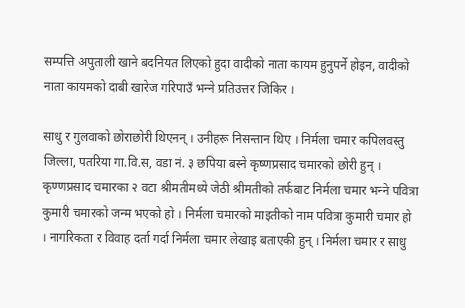सम्पत्ति अपुताली खाने बदनियत लिएको हुदा वादीको नाता कायम हुनुपर्ने होइन, वादीको नाता कायमको दाबी खारेज गरिपाउँ भन्‍‌ने प्रतिउत्तर जिकिर ।

साधु र गुलवाको छोराछोरी थिएनन् । उनीहरू निसन्तान थिए । निर्मला चमार कपिलवस्तु जिल्ला, पतरिया गा.वि.स, वडा नं. ३ छपिया बस्ने कृष्णप्रसाद चमारको छोरी हुन् । कृण्णप्रसाद चमारका २ वटा श्रीमतीमध्ये जेठी श्रीमतीको तर्फबाट निर्मला चमार भन्‍‌ने पवित्रा कुमारी चमारको जन्म भएको हो । निर्मला चमारको माइतीको नाम पवित्रा कुमारी चमार हो । नागरिकता र विवाह दर्ता गर्दा निर्मला चमार लेखाइ बताएकी हुन् । निर्मला चमार र साधु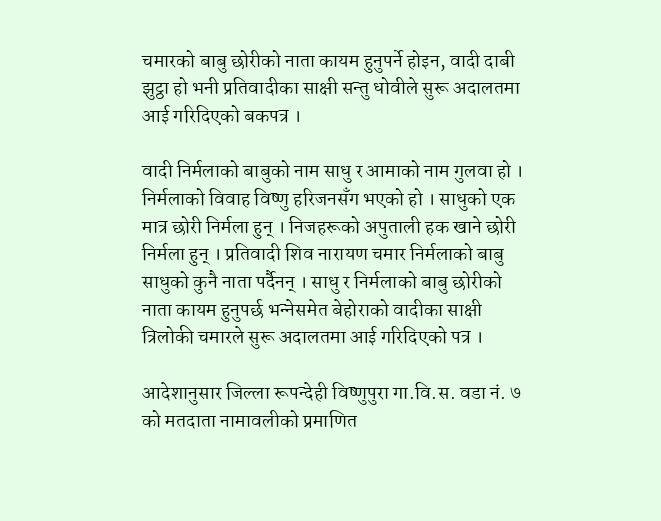चमारको बाबु छोरीको नाता कायम हुनुपर्ने होइन, वादी दाबी झुट्ठा हो भनी प्रतिवादीका साक्षी सन्तु धोवीले सुरू अदालतमा आई गरिदिएको बकपत्र ।

वादी निर्मलाको बाबुको नाम साधु र आमाको नाम गुलवा हो । निर्मलाको विवाह विष्णु हरिजनसँग भएको हो । साधुको एक मात्र छोरी निर्मला हुन् । निजहरूको अपुताली हक खाने छोरी निर्मला हुन् । प्रतिवादी शिव नारायण चमार निर्मलाको बाबु साधुको कुनै नाता पर्दैनन् । साधु र निर्मलाको बाबु छोरीको नाता कायम हुनुपर्छ भन्‍‌नेसमेत बेहोराको वादीका साक्षी त्रिलोकी चमारले सुरू अदालतमा आई गरिदिएको पत्र ।

आदेशानुसार जिल्ला रूपन्देही विष्णुपुरा गा.वि.स. वडा नं. ७ को मतदाता नामावलीको प्रमाणित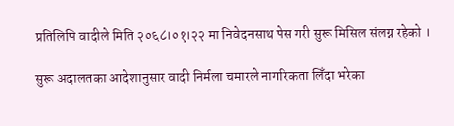प्रतिलिपि वादीले मिति २०६८।०१।२२ मा निवेदनसाथ पेस गरी सुरू मिसिल संलग्न रहेको ।

सुरू अदालतका आदेशानुसार वादी निर्मला चमारले नागरिकता लिँदा भरेका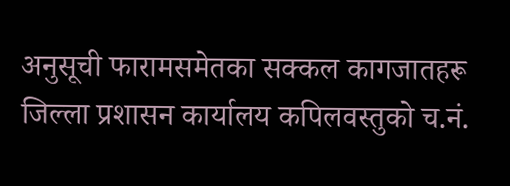अनुसूची फारामसमेतका सक्कल कागजातहरू जिल्ला प्रशासन कार्यालय कपिलवस्तुको च.नं.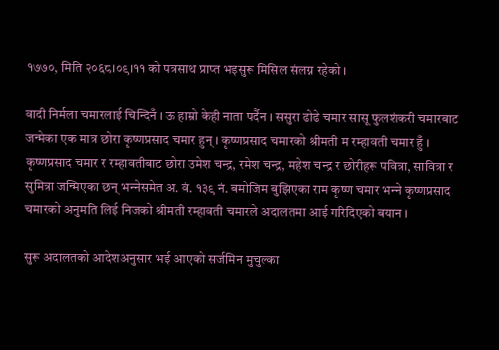१७७०, मिति २०६८।०९।११ को पत्रसाथ प्राप्‍‌त भइसुरू मिसिल संलग्न रहेको ।

वादी निर्मला चमारलाई चिन्दिनँ । ऊ हाम्रो केही नाता पर्दैन । ससुरा ढोढे चमार सासू फुलशंकरी चमारबाट जन्मेका एक मात्र छोरा कृष्णप्रसाद चमार हुन् । कृष्णप्रसाद चमारको श्रीमती म रम्हावती चमार हुँ । कृष्णप्रसाद चमार र रम्हावतीबाट छोरा उमेश चन्द्र, रमेश चन्द्र, महेश चन्द्र र छोरीहरू पवित्रा, सावित्रा र सुमित्रा जन्मिएका छन् भन्‍‌नेसमेत अ. वं. १३९ नं. बमोजिम बुझिएका राम कृष्ण चमार भन्‍‌ने कृष्णप्रसाद चमारको अनुमति लिई निजको श्रीमती रम्हावती चमारले अदालतमा आई गरिदिएको बयान ।

सुरू अदालतको आदेशअनुसार भई आएको सर्जमिन मुचुल्का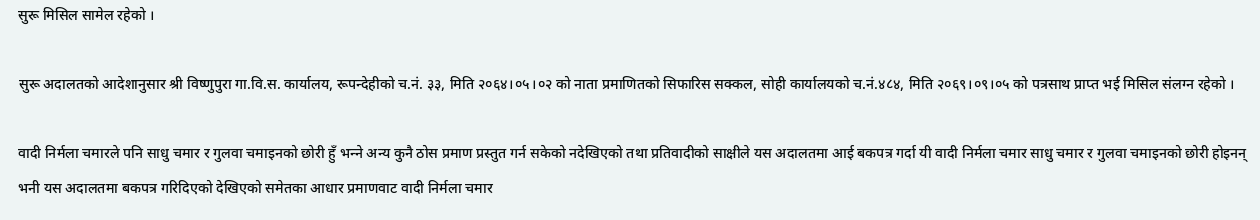सुरू मिसिल सामेल रहेको ।

सुरू अदालतको आदेशानुसार श्री विष्णुपुरा गा.वि.स. कार्यालय, रूपन्देहीको च.नं. ३३, मिति २०६४।०५।०२ को नाता प्रमाणितको सिफारिस सक्कल, सोही कार्यालयको च.नं.४८४, मिति २०६९।०९।०५ को पत्रसाथ प्राप्‍‌त भई मिसिल संलग्न रहेको ।

वादी निर्मला चमारले पनि साधु चमार र गुलवा चमाइनको छोरी हुँ भन्‍‌ने अन्य कुनै ठोस प्रमाण प्रस्तुत गर्न सकेको नदेखिएको तथा प्रतिवादीको साक्षीले यस अदालतमा आई बकपत्र गर्दा यी वादी निर्मला चमार साधु चमार र गुलवा चमाइनको छोरी होइनन् भनी यस अदालतमा बकपत्र गरिदिएको देखिएको समेतका आधार प्रमाणवाट वादी निर्मला चमार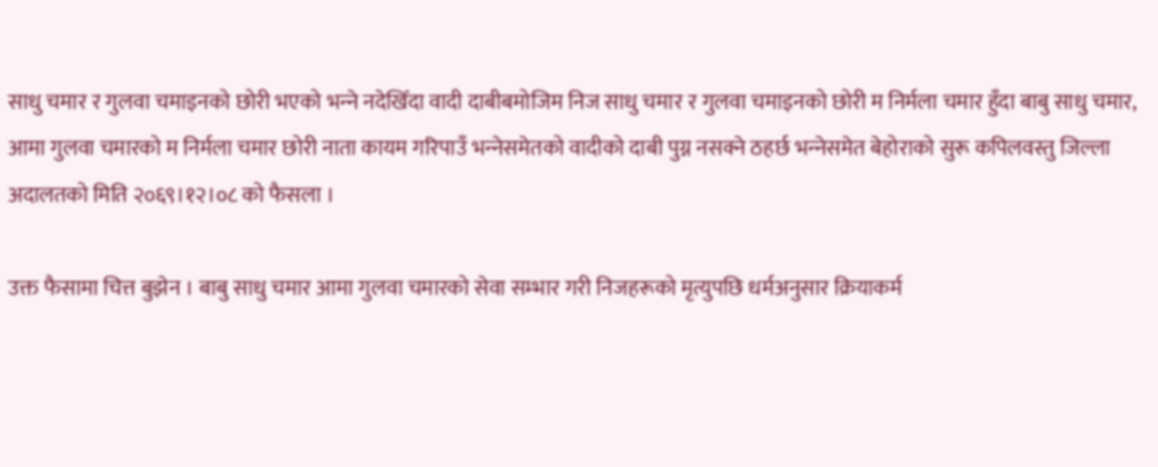साधु चमार र गुलवा चमाइनको छोरी भएको भन्‍‌ने नदेखिँदा वादी दाबीबमोजिम निज साधु चमार र गुलवा चमाइनको छोरी म निर्मला चमार हुँदा बाबु साधु चमार, आमा गुलवा चमारको म निर्मला चमार छोरी नाता कायम गरिपाउँ भन्‍‌नेसमेतको वादीको दाबी पुग्न नसक्ने ठहर्छ भन्‍‌नेसमेत बेहोराको सुरू कपिलवस्तु जिल्ला अदालतको मिति २०६९।१२।०८ को फैसला ।

उक्त फैसामा चित्त बुझेन । बाबु साधु चमार आमा गुलवा चमारको सेवा सम्भार गरी निजहरूको मृत्युपछि धर्मअनुसार क्रियाकर्म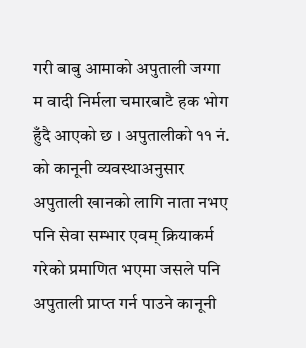गरी बाबु आमाको अपुताली जग्गा म वादी निर्मला चमारबाटै हक भोग हुँदै आएको छ । अपुतालीको ११ नं. को कानूनी व्यवस्थाअनुसार अपुताली खानको लागि नाता नभए पनि सेवा सम्भार एवम् क्रियाकर्म गरेको प्रमाणित भएमा जसले पनि अपुताली प्राप्‍‌त गर्न पाउने कानूनी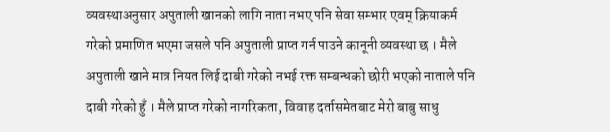व्यवस्थाअनुसार अपुताली खानको लागि नाता नभए पनि सेवा सम्भार एवम् क्रियाकर्म गरेको प्रमाणित भएमा जसले पनि अपुताली प्राप्‍‌त गर्न पाउने कानूनी व्यवस्था छ । मैले अपुताली खाने मात्र नियत लिई दाबी गरेको नभई रक्त सम्बन्धको छोरी भएको नाताले पनि दाबी गरेको हुँ । मैले प्राप्‍‌त गरेको नागरिकता, विवाह दर्तासमेतबाट मेरो बाबु साधु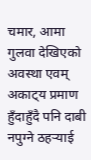चमार, आमा गुलवा देखिएको अवस्था एवम् अकाट्‍य प्रमाण हुँदाहुँदै पनि दाबी नपुग्ने ठहर्‍याई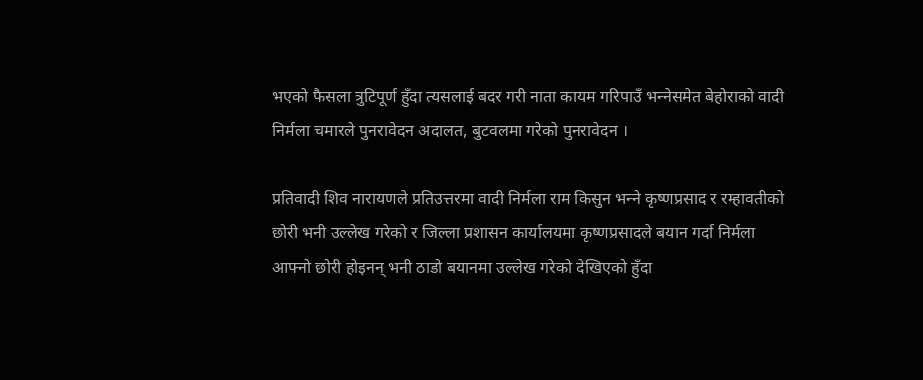भएको फैसला त्रुटिपूर्ण हुँदा त्यसलाई बदर गरी नाता कायम गरिपाउँ भन्‍‌नेसमेत बेहोराको वादी निर्मला चमारले पुनरावेदन अदालत, बुटवलमा गरेको पुनरावेदन ।

प्रतिवादी शिव नारायणले प्रतिउत्तरमा वादी निर्मला राम किसुन भन्‍‌ने कृष्णप्रसाद र रम्हावतीको छोरी भनी उल्लेख गरेको र जिल्ला प्रशासन कार्यालयमा कृष्णप्रसादले बयान गर्दा निर्मला आफ्नो छोरी होइनन् भनी ठाडो बयानमा उल्लेख गरेको देखिएको हुँदा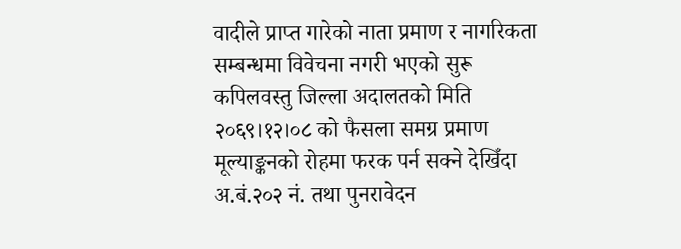वादीले प्राप्‍‌त गारेको नाता प्रमाण र नागरिकता सम्बन्धमा विवेचना नगरी भएको सुरू कपिलवस्तु जिल्ला अदालतको मिति २०६९।१२।०८ को फैसला समग्र प्रमाण मूल्याङ्कनको रोहमा फरक पर्न सक्ने देखिँदा अ.बं.२०२ नं. तथा पुनरावेदन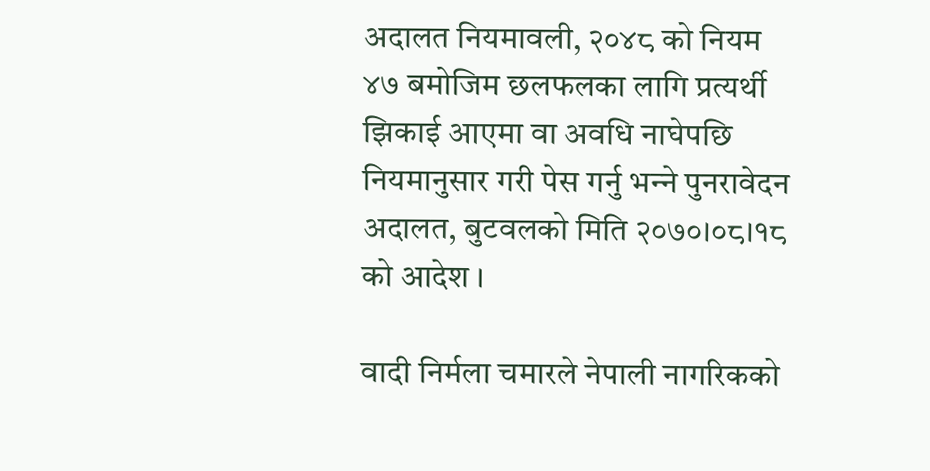अदालत नियमावली, २०४८ को नियम ४७ बमोजिम छलफलका लागि प्रत्यर्थी झिकाई आएमा वा अवधि नाघेपछि नियमानुसार गरी पेस गर्नु भन्‍‌ने पुनरावेदन अदालत, बुटवलको मिति २०७०।०८।१८ को आदेश ।

वादी निर्मला चमारले नेपाली नागरिकको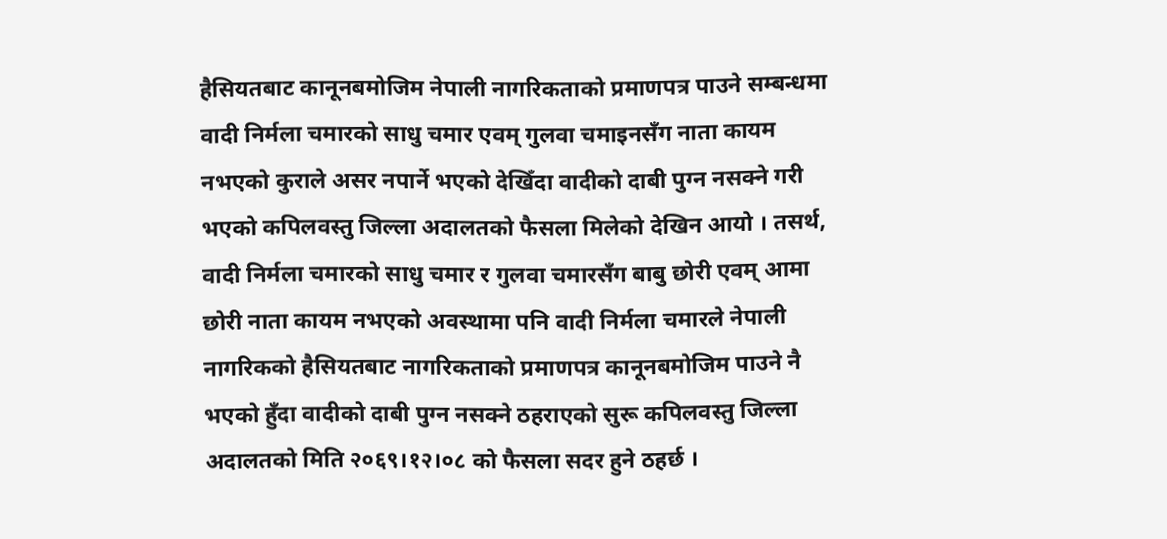हैसियतबाट कानूनबमोजिम नेपाली नागरिकताको प्रमाणपत्र पाउने सम्बन्धमा वादी निर्मला चमारको साधु चमार एवम् गुलवा चमाइनसँग नाता कायम नभएको कुराले असर नपार्ने भएको देखिँदा वादीको दाबी पुग्न नसक्ने गरी भएको कपिलवस्तु जिल्ला अदालतको फैसला मिलेको देखिन आयो । तसर्थ, वादी निर्मला चमारको साधु चमार र गुलवा चमारसँग बाबु छोरी एवम् आमा छोरी नाता कायम नभएको अवस्थामा पनि वादी निर्मला चमारले नेपाली नागरिकको हैसियतबाट नागरिकताको प्रमाणपत्र कानूनबमोजिम पाउने नै भएको हुँदा वादीको दाबी पुग्न नसक्ने ठहराएको सुरू कपिलवस्तु जिल्ला अदालतको मिति २०६९।१२।०८ को फैसला सदर हुने ठहर्छ ।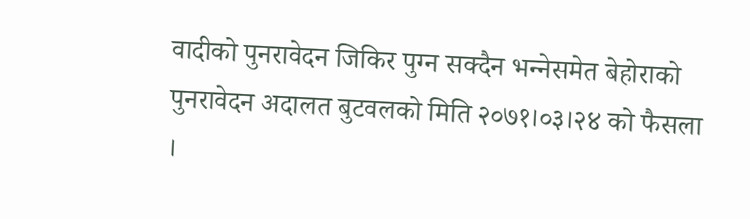वादीको पुनरावेदन जिकिर पुग्न सक्दैन भन्‍‌नेसमेत बेहोराको पुनरावेदन अदालत बुटवलको मिति २०७१।०३।२४ को फैसला ।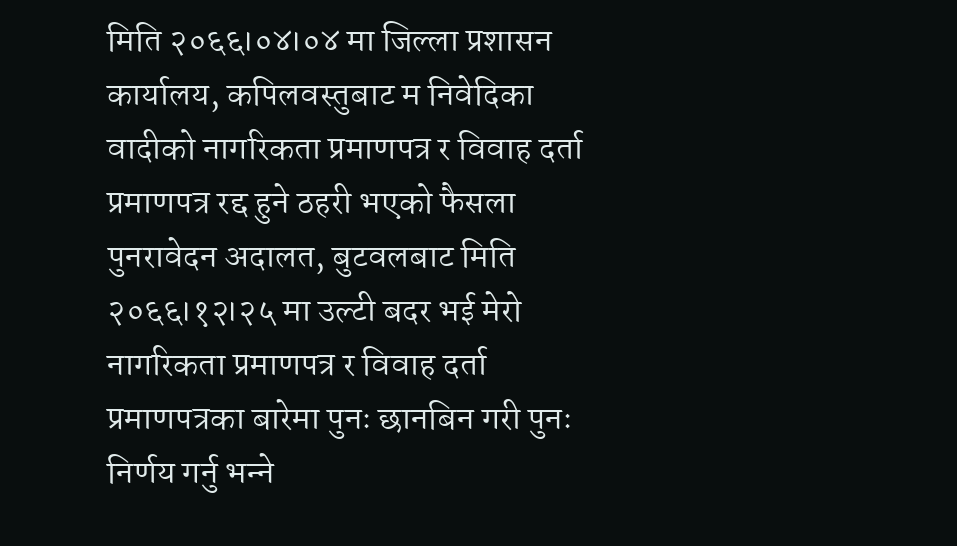मिति २०६६।०४।०४ मा जिल्ला प्रशासन कार्यालय, कपिलवस्तुबाट म निवेदिका वादीको नागरिकता प्रमाणपत्र र विवाह दर्ता प्रमाणपत्र रद्द हुने ठहरी भएको फैसला पुनरावेदन अदालत, बुटवलबाट मिति २०६६।१२।२५ मा उल्टी बदर भई मेरो नागरिकता प्रमाणपत्र र विवाह दर्ता प्रमाणपत्रका बारेमा पुनः छानबिन गरी पुनः निर्णय गर्नु भन्‍‌ने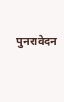पुनरावेदन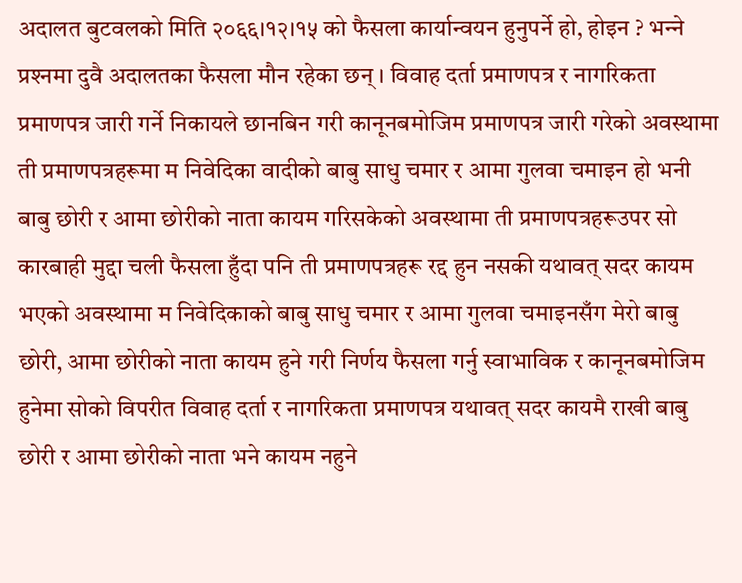अदालत बुटवलको मिति २०६६।१२।१५ को फैसला कार्यान्वयन हुनुपर्ने हो, होइन ? भन्‍‌ने प्रश्‍नमा दुवै अदालतका फैसला मौन रहेका छन् । विवाह दर्ता प्रमाणपत्र र नागरिकता प्रमाणपत्र जारी गर्ने निकायले छानबिन गरी कानूनबमोजिम प्रमाणपत्र जारी गरेको अवस्थामा ती प्रमाणपत्रहरूमा म निवेदिका वादीको बाबु साधु चमार र आमा गुलवा चमाइन हो भनी बाबु छोरी र आमा छोरीको नाता कायम गरिसकेको अवस्थामा ती प्रमाणपत्रहरूउपर सो कारबाही मुद्दा चली फैसला हुँदा पनि ती प्रमाणपत्रहरू रद्द हुन नसकी यथावत् सदर कायम भएको अवस्थामा म निवेदिकाको बाबु साधु चमार र आमा गुलवा चमाइनसँग मेरो बाबु छोरी, आमा छोरीको नाता कायम हुने गरी निर्णय फैसला गर्नु स्वाभाविक र कानूनबमोजिम हुनेमा सोको विपरीत विवाह दर्ता र नागरिकता प्रमाणपत्र यथावत् सदर कायमै राखी बाबु छोरी र आमा छोरीको नाता भने कायम नहुने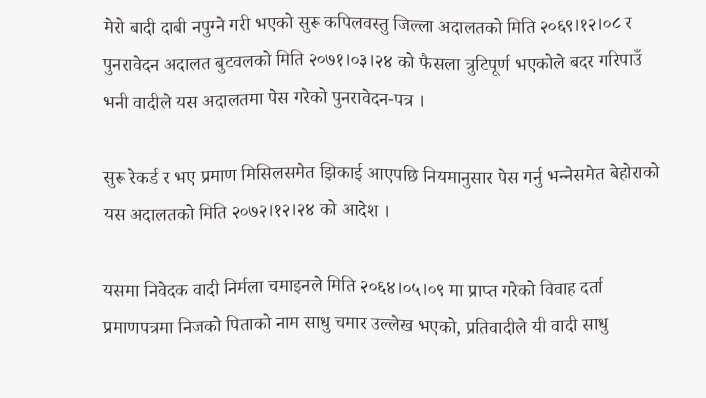मेरो बादी दाबी नपुग्ने गरी भएको सुरू कपिलवस्तु जिल्ला अदालतको मिति २०६९।१२।०८ र पुनरावेदन अदालत बुटवलको मिति २०७१।०३।२४ को फैसला त्रुटिपूर्ण भएकोले बदर गरिपाउँ भनी वादीले यस अदालतमा पेस गरेको पुनरावेदन-पत्र ।

सुरू रेकर्ड र भए प्रमाण मिसिलसमेत झिकाई आएपछि नियमानुसार पेस गर्नु भन्‍‌नेसमेत बेहोराको यस अदालतको मिति २०७२।१२।२४ को आदेश ।

यसमा निवेदक वादी निर्मला चमाइनले मिति २०६४।०५।०९ मा प्राप्‍‌त गरेको विवाह दर्ता प्रमाणपत्रमा निजको पिताको नाम साधु चमार उल्लेख भएको, प्रतिवादीले यी वादी साधु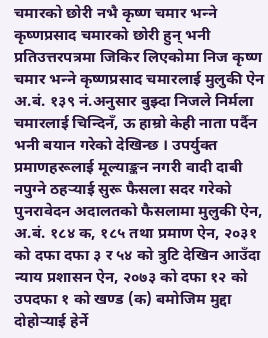चमारको छोरी नभै कृष्ण चमार भन्‍‌ने कृष्णप्रसाद चमारको छोरी हुन् भनी प्रतिउत्तरपत्रमा जिकिर लिएकोमा निज कृष्ण चमार भन्‍‌ने कृष्णप्रसाद चमारलाई मुलुकी ऐन अ.बं. १३९ नं.अनुसार बुझ्दा निजले निर्मला चमारलाई चिन्दिनँ, ऊ हाम्रो केही नाता पर्दैन भनी बयान गरेको देखिन्छ । उपर्युक्त प्रमाणहरूलाई मूल्याङ्कन नगरी वादी दाबी नपुग्ने ठहर्‍याई सुरू फैसला सदर गरेको पुनरावेदन अदालतको फैसलामा मुलुकी ऐन, अ.बं. १८४ क, १८५ तथा प्रमाण ऐन, २०३१ को दफा दफा ३ र ५४ को त्रुटि देखिन आउँदा न्याय प्रशासन ऐन, २०७३ को दफा १२ को उपदफा १ को खण्ड (क) बमोजिम मुद्दा दोहोऱ्याई हेर्ने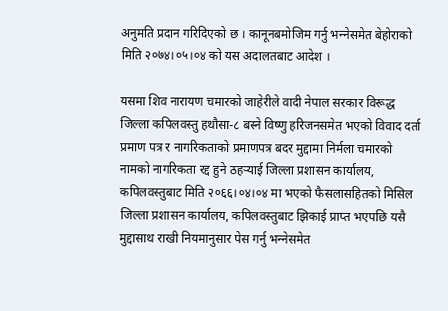अनुमति प्रदान गरिदिएको छ । कानूनबमोजिम गर्नु भन्‍‌नेसमेत बेहोराको मिति २०७४।०५।०४ को यस अदालतबाट आदेश ।

यसमा शिव नारायण चमारको जाहेरीले वादी नेपाल सरकार विरूद्ध जिल्ला कपिलवस्तु हथौसा-८ बस्ने विष्णु हरिजनसमेत भएको विवाद दर्ता प्रमाण पत्र र नागरिकताको प्रमाणपत्र बदर मुद्दामा निर्मला चमारको नामको नागरिकता रद्द हुने ठहर्‍याई जिल्ला प्रशासन कार्यालय, कपिलवस्तुबाट मिति २०६६।०४।०४ मा भएको फैसलासहितको मिसिल जिल्ला प्रशासन कार्यालय, कपिलवस्तुबाट झिकाई प्राप्‍‌त भएपछि यसै मुद्दासाथ राखी नियमानुसार पेस गर्नु भन्‍‌नेसमेत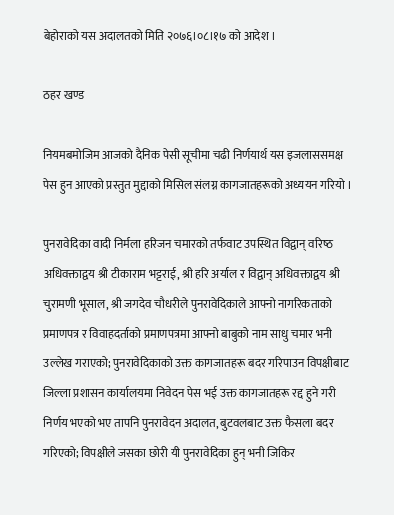बेहोराको यस अदालतको मिति २०७६।०८।१७ को आदेश ।

ठहर खण्ड

नियमबमोजिम आजको दैनिक पेसी सूचीमा चढी निर्णयार्थ यस इजलाससमक्ष पेस हुन आएको प्रस्तुत मुद्दाको मिसिल संलग्न कागजातहरूको अध्ययन गरियो ।

पुनरावेदिका वादी निर्मला हरिजन चमारको तर्फवाट उपस्थित विद्वान् वरिष्‍ठ अधिवक्ताद्वय श्री टीकाराम भट्टराई, श्री हरि अर्याल र विद्वान् अधिवक्ताद्वय श्री चुरामणी भूसाल, श्री जगदेव चौधरीले पुनरावेदिकाले आफ्‍नो नागरिकताको प्रमाणपत्र र विवाहदर्ताको प्रमाणपत्रमा आफ्नो बाबुको नाम साधु चमार भनी उल्लेख गराएको; पुनरावेदिकाको उक्त कागजातहरू बदर गरिपाउन विपक्षीबाट जिल्ला प्रशासन कार्यालयमा निवेदन पेस भई उक्त कागजातहरू रद्द हुने गरी निर्णय भएको भए तापनि पुनरावेदन अदालत, बुटवलबाट उक्त फैसला बदर गरिएको; विपक्षीले जसका छोरी यी पुनरावेदिका हुन् भनी जिकिर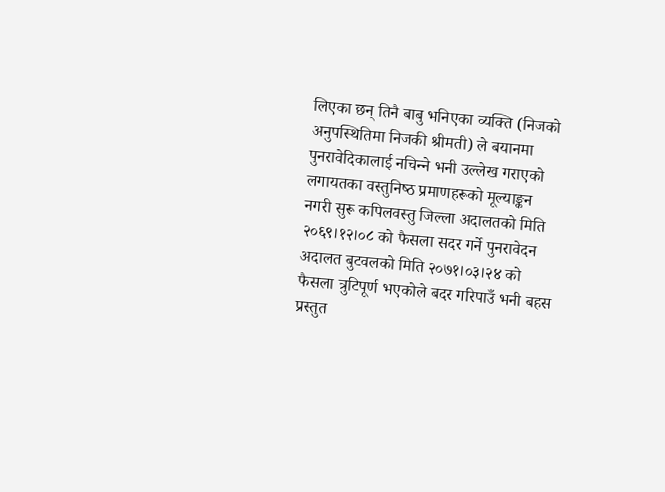लिएका छन् तिनै बाबु भनिएका व्यक्ति (निजको अनुपस्थितिमा निजकी श्रीमती) ले बयानमा पुनरावेदिकालाई नचिन्‍ने भनी उल्लेख गराएको लगायतका वस्तुनिष्‍ठ प्रमाणहरूको मूल्याङ्कन नगरी सुरू कपिलवस्तु जिल्ला अदालतको मिति २०६९।१२।०८ को फैसला सदर गर्ने पुनरावेदन अदालत बुटवलको मिति २०७१।०३।२४ को फैसला त्रुटिपूर्ण भएकोले बदर गरिपाउँ भनी बहस प्रस्तुत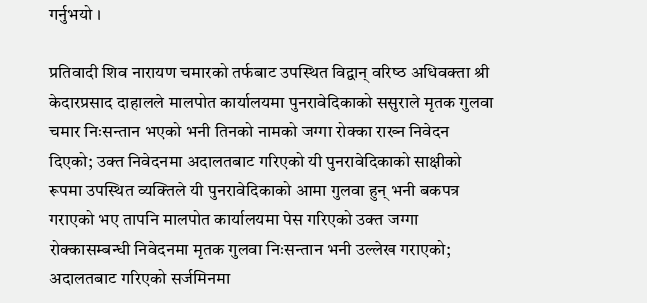गर्नुभयो ।

प्रतिवादी शिव नारायण चमारको तर्फबाट उपस्थित विद्वान् वरिष्‍ठ अधिवक्ता श्री केदारप्रसाद दाहालले मालपोत कार्यालयमा पुनरावेदिकाको ससुराले मृतक गुलवा चमार निःसन्तान भएको भनी तिनको नामको जग्गा रोक्का राख्‍न निवेदन दिएको; उक्त निवेदनमा अदालतबाट गरिएको यी पुनरावेदिकाको साक्षीको रूपमा उपस्थित व्यक्तिले यी पुनरावेदिकाको आमा गुलवा हुन् भनी बकपत्र गराएको भए तापनि मालपोत कार्यालयमा पेस गरिएको उक्त जग्गा रोक्कासम्बन्धी निवेदनमा मृतक गुलवा निःसन्तान भनी उल्लेख गराएको; अदालतबाट गरिएको सर्जमिनमा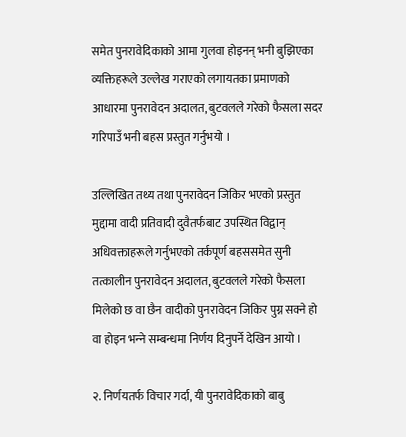समेत पुनरावेदिकाको आमा गुलवा होइनन् भनी बुझिएका व्यक्तिहरूले उल्लेख गराएको लगायतका प्रमाणको आधारमा पुनरावेदन अदालत, बुटवलले गरेको फैसला सदर गरिपाउँ भनी बहस प्रस्तुत गर्नुभयो ।

उल्लिखित तथ्य तथा पुनरावेदन जिकिर भएको प्रस्तुत मुद्दामा वादी प्रतिवादी दुवैतर्फबाट उपस्थित विद्वान् अधिवक्ताहरूले गर्नुभएको तर्कपूर्ण बहससमेत सुनी तत्कालीन पुनरावेदन अदालत, बुटवलले गरेको फैसला मिलेको छ वा छैन वादीको पुनरावेदन जिकिर पुग्न सक्ने हो वा होइन भन्‍‌ने सम्बन्धमा निर्णय दिनुपर्ने देखिन आयो ।

२. निर्णयतर्फ विचार गर्दा, यी पुनरावेदिकाको बाबु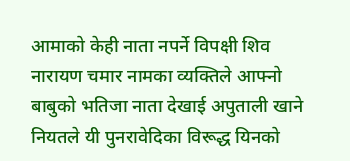आमाको केही नाता नपर्ने विपक्षी शिव नारायण चमार नामका व्यक्तिले आफ्नो बाबुको भतिजा नाता देखाई अपुताली खाने नियतले यी पुनरावेदिका विरूद्ध यिनको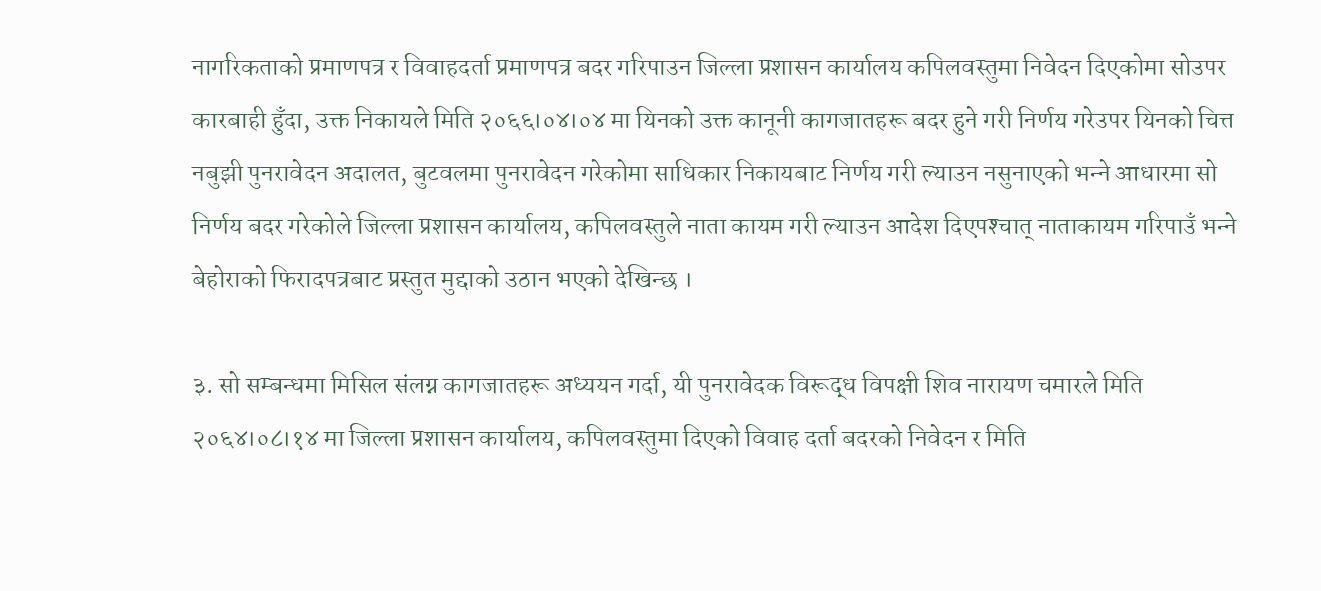नागरिकताको प्रमाणपत्र र विवाहदर्ता प्रमाणपत्र बदर गरिपाउन जिल्ला प्रशासन कार्यालय कपिलवस्तुमा निवेदन दिएकोमा सोउपर कारबाही हुँदा, उक्त निकायले मिति २०६६।०४।०४ मा यिनको उक्त कानूनी कागजातहरू बदर हुने गरी निर्णय गरेउपर यिनको चित्त नबुझी पुनरावेदन अदालत, बुटवलमा पुनरावेदन गरेकोमा साधिकार निकायबाट निर्णय गरी ल्याउन नसुनाएको भन्‍ने आधारमा सो निर्णय बदर गरेकोले जिल्ला प्रशासन कार्यालय, कपिलवस्तुले नाता कायम गरी ल्याउन आदेश दिएपश्‍चात् नाताकायम गरिपाउँ भन्‍ने बेहोराको फिरादपत्रबाट प्रस्तुत मुद्दाको उठान भएको देखिन्छ ।

३. सो सम्बन्धमा मिसिल संलग्न कागजातहरू अध्ययन गर्दा, यी पुनरावेदक विरूद्ध विपक्षी शिव नारायण चमारले मिति २०६४।०८।१४ मा जिल्ला प्रशासन कार्यालय, कपिलवस्तुमा दिएको विवाह दर्ता बदरको निवेदन र मिति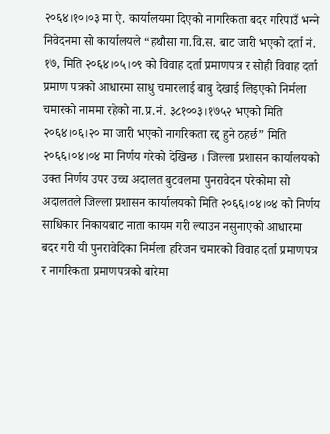२०६४।१०।०३ मा ऐ. कार्यालयमा दिएको नागरिकता बदर गरिपाउँ भन्‍ने निवेदनमा सो कार्यालयले “हथौसा गा.वि.स. बाट जारी भएको दर्ता नं. १७, मिति २०६४।०५।०९ को विवाह दर्ता प्रमाणपत्र र सोही विवाह दर्ता प्रमाण पत्रको आधारमा साधु चमारलाई बाबु देखाई लिइएको निर्मला चमारको नाममा रहेको ना.प्र.नं. ३८१००३।१७५२ भएको मिति २०६४।०६।२० मा जारी भएको नागरिकता रद्द हुने ठहर्छ” मिति २०६६।०४।०४ मा निर्णय गरेको देखिन्छ । जिल्ला प्रशासन कार्यालयको उक्त निर्णय उपर उच्च अदालत बुटवलमा पुनरावेदन परेकोमा सो अदालतले जिल्ला प्रशासन कार्यालयको मिति २०६६।०४।०४ को निर्णय साधिकार निकायबाट नाता कायम गरी ल्याउन नसुनाएको आधारमा बदर गरी यी पुनरावेदिका निर्मला हरिजन चमारको विवाह दर्ता प्रमाणपत्र र नागरिकता प्रमाणपत्रको बारेमा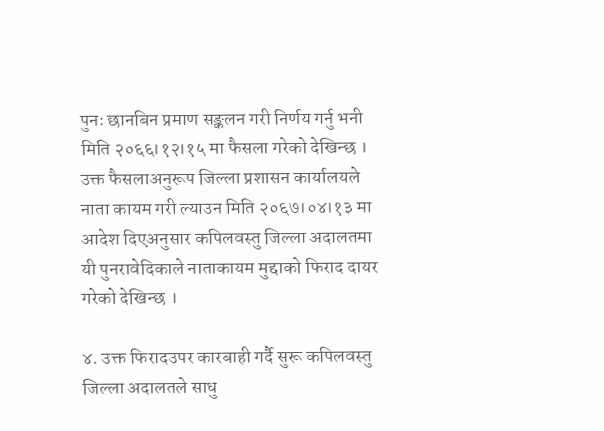पुनः छानबिन प्रमाण सङ्कलन गरी निर्णय गर्नु भनी मिति २०६६।१२।१५ मा फैसला गरेको देखिन्छ । उक्त फैसलाअनुरूप जिल्ला प्रशासन कार्यालयले नाता कायम गरी ल्याउन मिति २०६७।०४।१३ मा आदेश दिएअनुसार कपिलवस्तु जिल्ला अदालतमा यी पुनरावेदिकाले नाताकायम मुद्दाको फिराद दायर गरेको देखिन्छ ।

४. उक्त फिरादउपर कारबाही गर्दै सुरू कपिलवस्तु जिल्ला अदालतले साधु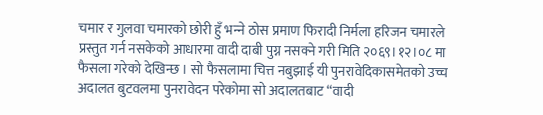चमार र गुलवा चमारको छोरी हुँ भन्‍ने ठोस प्रमाण फिरादी निर्मला हरिजन चमारले प्रस्तुत गर्न नसकेको आधारमा वादी दाबी पुग्न नसक्ने गरी मिति २०६९।१२।०८ मा फैसला गरेको देखिन्छ । सो फैसलामा चित्त नबुझाई यी पुनरावेदिकासमेतको उच्च अदालत बुटवलमा पुनरावेदन परेकोमा सो अदालतबाट “वादी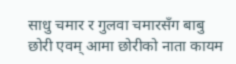साधु चमार र गुलवा चमारसँग बाबु छोरी एवम् आमा छोरीको नाता कायम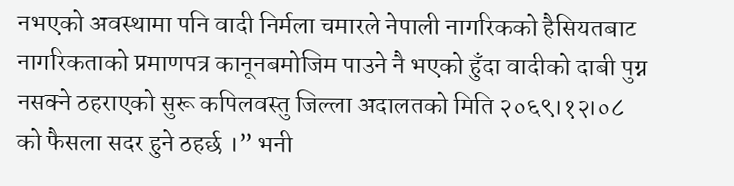नभएको अवस्थामा पनि वादी निर्मला चमारले नेपाली नागरिकको हैसियतबाट नागरिकताको प्रमाणपत्र कानूनबमोजिम पाउने नै भएको हुँदा वादीको दाबी पुग्न नसक्ने ठहराएको सुरू कपिलवस्तु जिल्ला अदालतको मिति २०६९।१२।०८ को फैसला सदर हुने ठहर्छ ।” भनी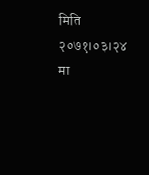मिति २०७१।०३।२४ मा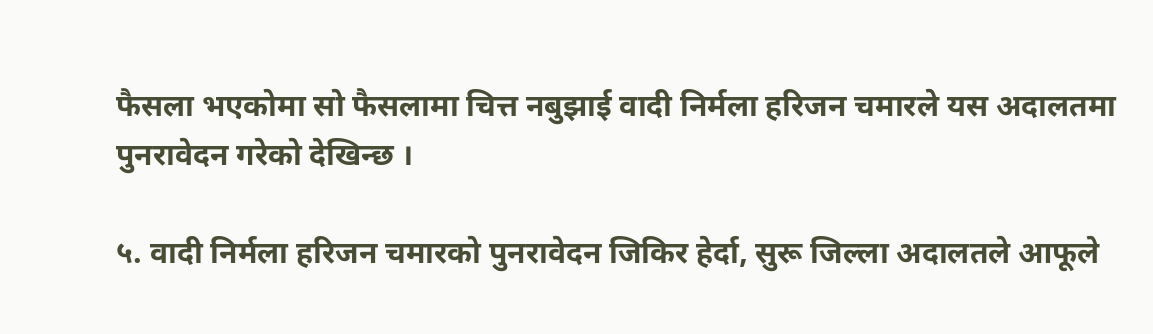फैसला भएकोमा सो फैसलामा चित्त नबुझाई वादी निर्मला हरिजन चमारले यस अदालतमा पुनरावेदन गरेको देखिन्छ ।

५. वादी निर्मला हरिजन चमारको पुनरावेदन जिकिर हेर्दा, सुरू जिल्ला अदालतले आफूले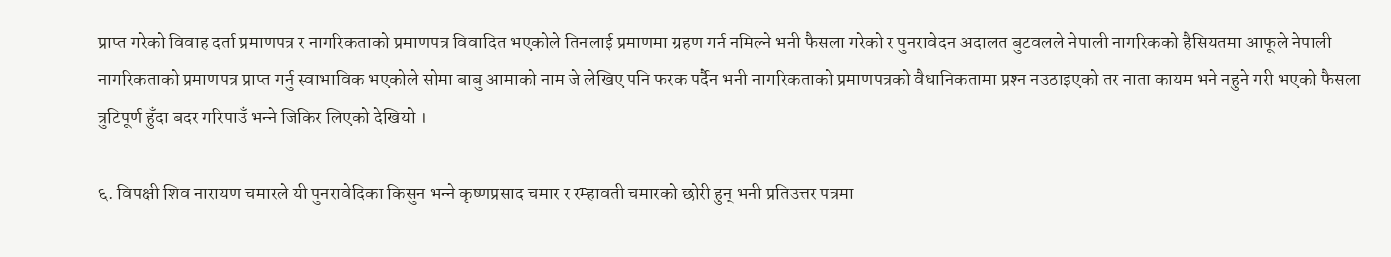प्राप्‍त गरेको विवाह दर्ता प्रमाणपत्र र नागरिकताको प्रमाणपत्र विवादित भएकोले तिनलाई प्रमाणमा ग्रहण गर्न नमिल्ने भनी फैसला गरेको र पुनरावेदन अदालत बुटवलले नेपाली नागरिकको हैसियतमा आफूले नेपाली नागरिकताको प्रमाणपत्र प्राप्‍त गर्नु स्वाभाविक भएकोले सोमा बाबु आमाको नाम जे लेखिए पनि फरक पर्दैन भनी नागरिकताको प्रमाणपत्रको वैधानिकतामा प्रश्‍न नउठाइएको तर नाता कायम भने नहुने गरी भएको फैसला त्रुटिपूर्ण हुँदा बदर गरिपाउँ भन्‍ने जिकिर लिएको देखियो ।

६. विपक्षी शिव नारायण चमारले यी पुनरावेदिका किसुन भन्‍ने कृष्‍णप्रसाद चमार र रम्हावती चमारको छोरी हुन् भनी प्रतिउत्तर पत्रमा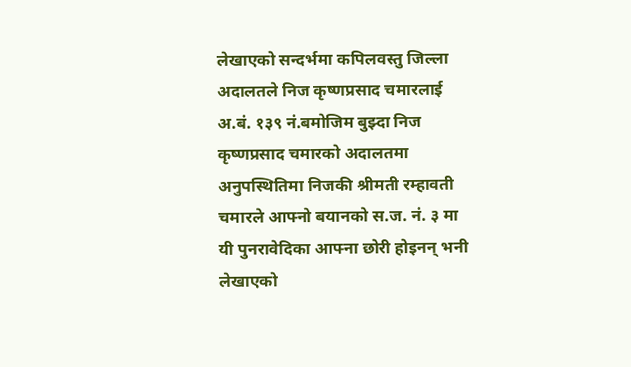लेखाएको सन्दर्भमा कपिलवस्तु जिल्ला अदालतले निज कृष्‍णप्रसाद चमारलाई अ.बं. १३९ नं.बमोजिम बुझ्दा निज कृष्‍णप्रसाद चमारको अदालतमा अनुपस्थितिमा निजकी श्रीमती रम्हावती चमारले आफ्नो बयानको स.ज. नं. ३ मा यी पुनरावेदिका आफ्ना छोरी होइनन् भनी लेखाएको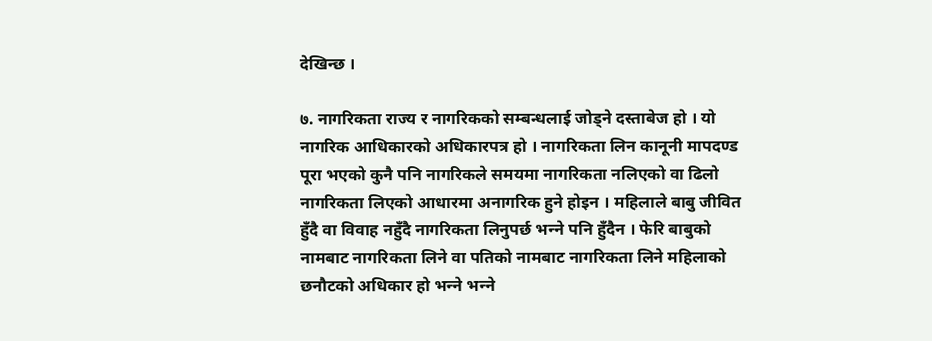देखिन्छ ।

७. नागरिकता राज्य र नागरिकको सम्बन्धलाई जोड्ने दस्ताबेज हो । यो नागरिक आधिकारको अधिकारपत्र हो । नागरिकता लिन कानूनी मापदण्ड पूरा भएको कुनै पनि नागरिकले समयमा नागरिकता नलिएको वा ढिलो नागरिकता लिएको आधारमा अनागरिक हुने होइन । महिलाले बाबु जीवित हुँदै वा विवाह नहुँदै नागरिकता लिनुपर्छ भन्‍ने पनि हुँदैन । फेरि बाबुको नामबाट नागरिकता लिने वा पतिको नामबाट नागरिकता लिने महिलाको छनौटको अधिकार हो भन्‍ने भन्‍ने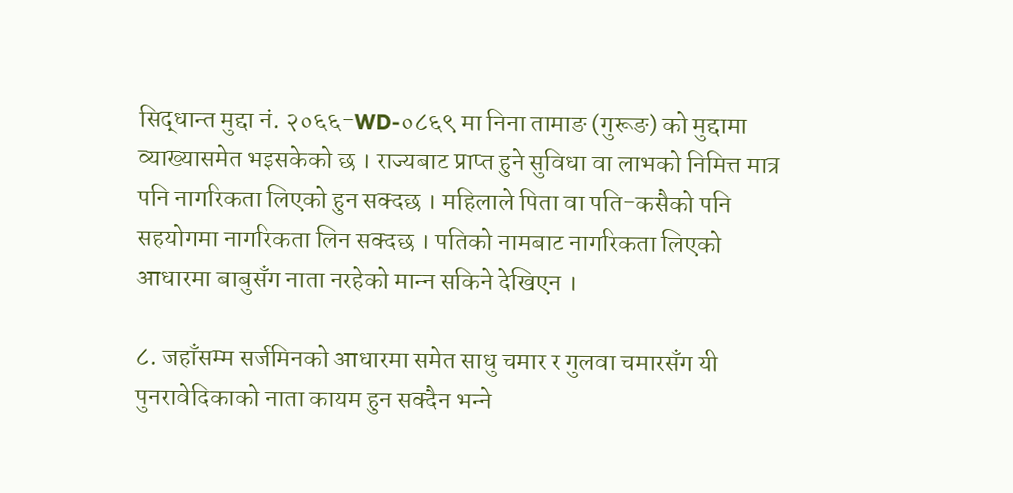सिद्धान्त मुद्दा नं. २०६६-WD-०८६९ मा निना तामाङ (गुरूङ) को मुद्दामा व्याख्यासमेत भइसकेको छ । राज्यबाट प्राप्‍त हुने सुविधा वा लाभको निमित्त मात्र पनि नागरिकता लिएको हुन सक्दछ । महिलाले पिता वा पति-कसैको पनि सहयोगमा नागरिकता लिन सक्दछ । पतिको नामबाट नागरिकता लिएको आधारमा बाबुसँग नाता नरहेको मान्‍न सकिने देखिएन ।

८. जहाँसम्‍म सर्जमिनको आधारमा समेत साधु चमार र गुलवा चमारसँग यी पुनरावेदिकाको नाता कायम हुन सक्दैन भन्‍ने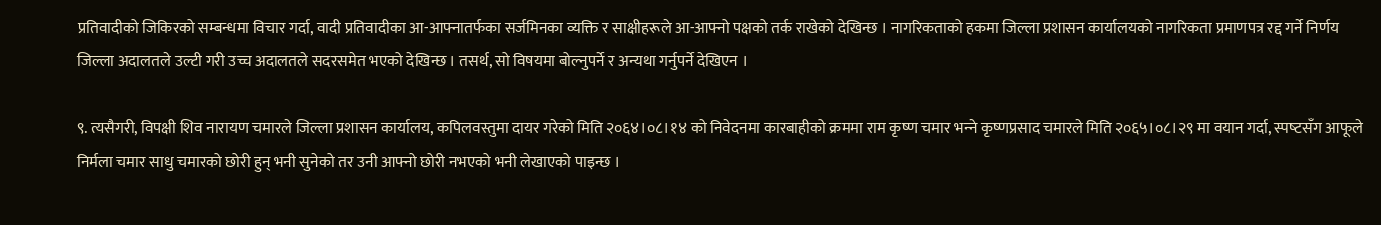प्रतिवादीको जिकिरको सम्बन्धमा विचार गर्दा, वादी प्रतिवादीका आ-आफ्नातर्फका सर्जमिनका व्यक्ति र साक्षीहरूले आ-आफ्नो पक्षको तर्क राखेको देखिन्छ । नागरिकताको हकमा जिल्ला प्रशासन कार्यालयको नागरिकता प्रमाणपत्र रद्द गर्ने निर्णय जिल्ला अदालतले उल्टी गरी उच्च अदालतले सदरसमेत भएको देखिन्छ । तसर्थ, सो विषयमा बोल्नुपर्ने र अन्यथा गर्नुपर्ने देखिएन ।

९. त्यसैगरी, विपक्षी शिव नारायण चमारले जिल्ला प्रशासन कार्यालय, कपिलवस्तुमा दायर गरेको मिति २०६४।०८।१४ को निवेदनमा कारबाहीको क्रममा राम कृष्‍ण चमार भन्‍ने कृष्‍णप्रसाद चमारले मिति २०६५।०८।२९ मा वयान गर्दा, स्पष्‍टसँग आफूले निर्मला चमार साधु चमारको छोरी हुन् भनी सुनेको तर उनी आफ्नो छोरी नभएको भनी लेखाएको पाइन्छ ।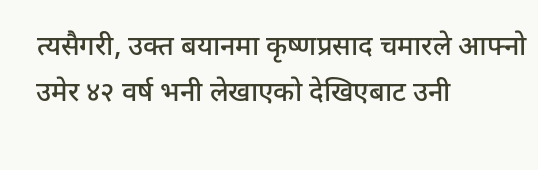त्यसैगरी, उक्त बयानमा कृष्‍णप्रसाद चमारले आफ्नो उमेर ४२ वर्ष भनी लेखाएको देखिएबाट उनी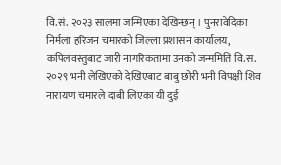वि.सं. २०२३ सालमा जन्मिएका देखिन्छन् । पुनरावेदिका निर्मला हरिजन चमारको जिल्ला प्रशासन कार्यालय, कपिलवस्तुबाट जारी नागरिकतामा उनको जन्ममिति वि.स. २०२९ भनी लेखिएको देखिएबाट बाबु छोरी भनी विपक्षी शिव नारायण चमारले दाबी लिएका यी दुई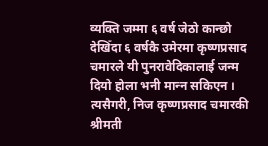व्यक्ति जम्मा ६ वर्ष जेठो कान्छो देखिँदा ६ वर्षकै उमेरमा कृष्‍णप्रसाद चमारले यी पुनरावेदिकालाई जन्म दियो होला भनी मान्‍न सकिएन । त्यसैगरी, निज कृष्‍णप्रसाद चमारकी श्रीमती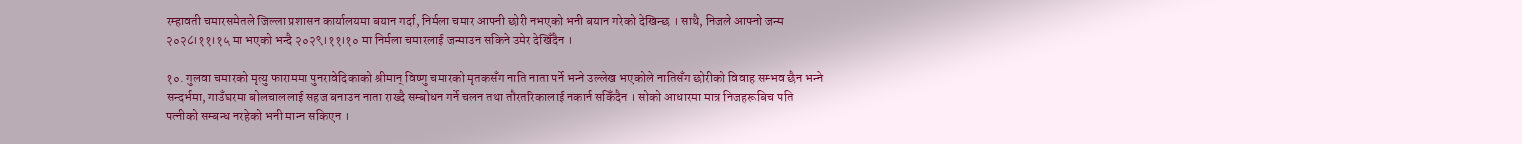रम्हावती चमारसमेतले जिल्ला प्रशासन कार्यालयमा बयान गर्दा, निर्मला चमार आफ्नी छोरी नभएको भनी बयान गरेको देखिन्छ । साथै, निजले आफ्नो जन्म २०२८।११।१५ मा भएको भन्दै २०२९।११।१० मा निर्मला चमारलाई जन्माउन सकिने उमेर देखिँदैन ।

१०. गुलवा चमारको मृत्यु फाराममा पुनरावेदिकाको श्रीमान् विष्‍णु चमारको मृतकसँग नाति नाता पर्ने भन्‍ने उल्लेख भएकोले नातिसँग छोरीको विवाह सम्भव छैन भन्‍ने सन्दर्भमा, गाउँघरमा बोलचाललाई सहज बनाउन नाता राख्‍दै सम्बोधन गर्ने चलन तथा तौरतरिकालाई नकार्न सकिँदैन । सोको आधारमा मात्र निजहरूबिच पति पत्‍नीको सम्बन्ध नरहेको भनी मान्‍न सकिएन ।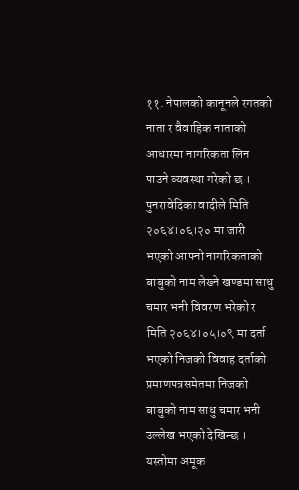११. नेपालको कानूनले रगतको नाता र वैवाहिक नाताको आधारमा नागरिकता लिन पाउने व्यवस्था गरेको छ । पुनरावेदिका वादीले मिति २०६४।०६।२० मा जारी भएको आफ्नो नागरिकताको बाबुको नाम लेख्‍ने खण्डमा साधु चमार भनी विवरण भरेको र मिति २०६४।०५।०९ मा दर्ता भएको निजको विवाह दर्ताको प्रमाणपत्रसमेतमा निजको बाबुको नाम साधु चमार भनी उल्लेख भएको देखिन्छ । यस्तोमा अमूक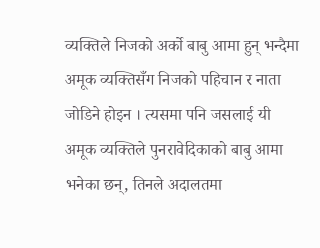व्यक्तिले निजको अर्को बाबु आमा हुन् भन्दैमा अमूक व्यक्तिसँग निजको पहिचान र नाता जोडिने होइन । त्यसमा पनि जसलाई यी अमूक व्यक्तिले पुनरावेदिकाको बाबु आमा भनेका छन्, तिनले अदालतमा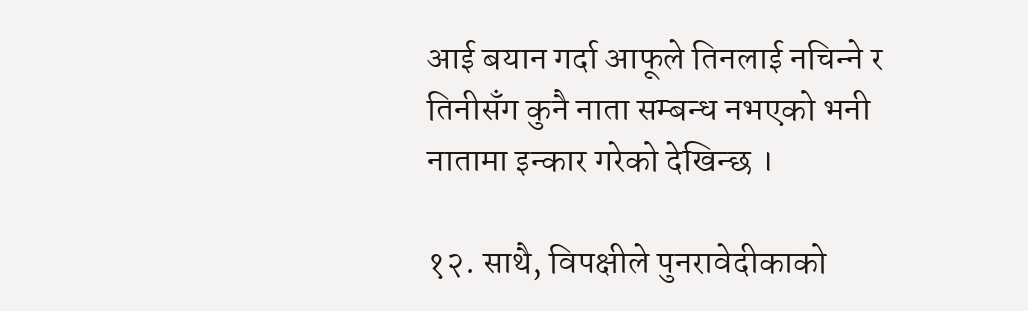आई बयान गर्दा आफूले तिनलाई नचिन्‍ने र तिनीसँग कुनै नाता सम्बन्ध नभएको भनी नातामा इन्कार गरेको देखिन्छ ।

१२. साथै, विपक्षीले पुनरावेदीकाको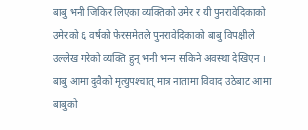बाबु भनी जिकिर लिएका व्यक्तिको उमेर र यी पुनरावेदिकाको उमेरको ६ वर्षको फेरसमेतले पुनरावेदिकाको बाबु विपक्षीले उल्लेख गरेको व्यक्ति हुन् भनी भन्‍न सकिने अवस्था देखिएन । बाबु आमा दुवैको मृत्युपश्‍चात् मात्र नातामा विवाद उठेबाट आमा बाबुको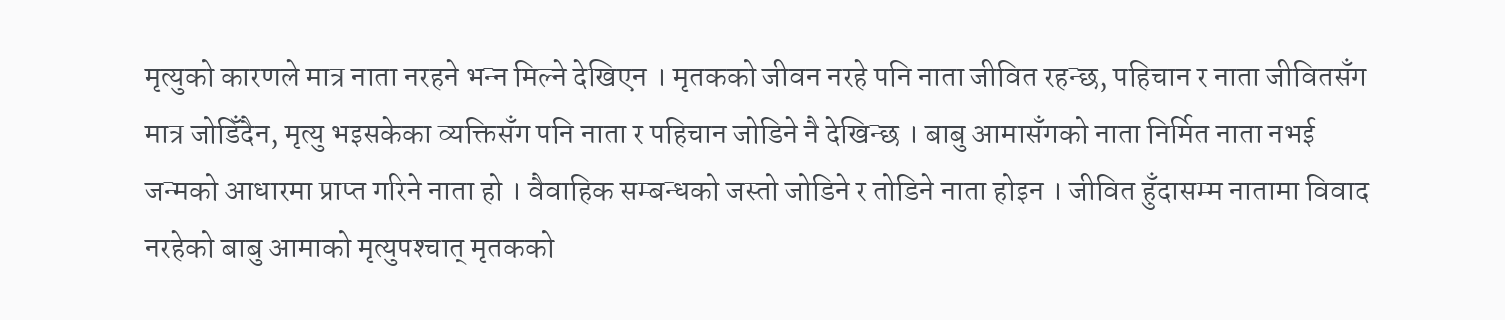मृत्युको कारणले मात्र नाता नरहने भन्‍न मिल्ने देखिएन । मृतकको जीवन नरहे पनि नाता जीवित रहन्छ, पहिचान र नाता जीवितसँग मात्र जोडिँदैन, मृत्यु भइसकेका व्यक्तिसँग पनि नाता र पहिचान जोडिने नै देखिन्छ । बाबु आमासँगको नाता निर्मित नाता नभई जन्मको आधारमा प्राप्‍त गरिने नाता हो । वैवाहिक सम्बन्धको जस्तो जोडिने र तोडिने नाता होइन । जीवित हुँदासम्म नातामा विवाद नरहेको बाबु आमाको मृत्युपश्‍चात् मृतकको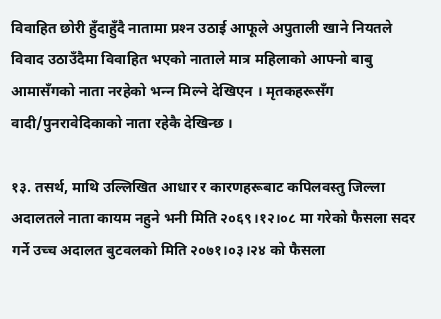विवाहित छोरी हुँदाहुँदै नातामा प्रश्‍न उठाई आफूले अपुताली खाने नियतले विवाद उठाउँदैमा विवाहित भएको नाताले मात्र महिलाको आफ्नो बाबु आमासँगको नाता नरहेको भन्‍न मिल्ने देखिएन । मृतकहरूसँग वादी/पुनरावेदिकाको नाता रहेकै देखिन्छ ।

१३. तसर्थ, माथि उल्लिखित आधार र कारणहरूबाट कपिलवस्तु जिल्ला अदालतले नाता कायम नहुने भनी मिति २०६९।१२।०८ मा गरेको फैसला सदर गर्ने उच्च अदालत बुटवलको मिति २०७१।०३।२४ को फैसला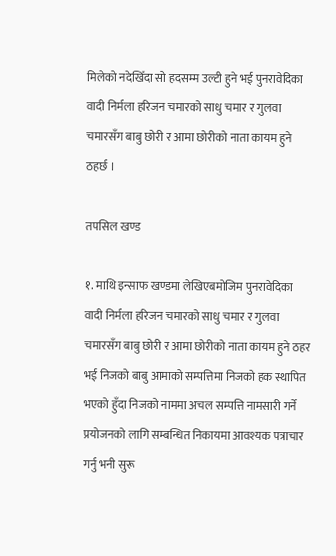मिलेको नदेखिँदा सो हदसम्म उल्टी हुने भई पुनरावेदिका वादी निर्मला हरिजन चमारको साधु चमार र गुलवा चमारसँग बाबु छोरी र आमा छोरीको नाता कायम हुने ठहर्छ ।

तपसिल खण्ड

१. माथि इन्साफ खण्डमा लेखिएबमोजिम पुनरावेदिका वादी निर्मला हरिजन चमारको साधु चमार र गुलवा चमारसँग बाबु छोरी र आमा छोरीको नाता कायम हुने ठहर भई निजको बाबु आमाको सम्पत्तिमा निजको हक स्थापित भएको हुँदा निजको नाममा अचल सम्पत्ति नामसारी गर्ने प्रयोजनको लागि सम्बन्धित निकायमा आवश्यक पत्राचार गर्नु भनी सुरू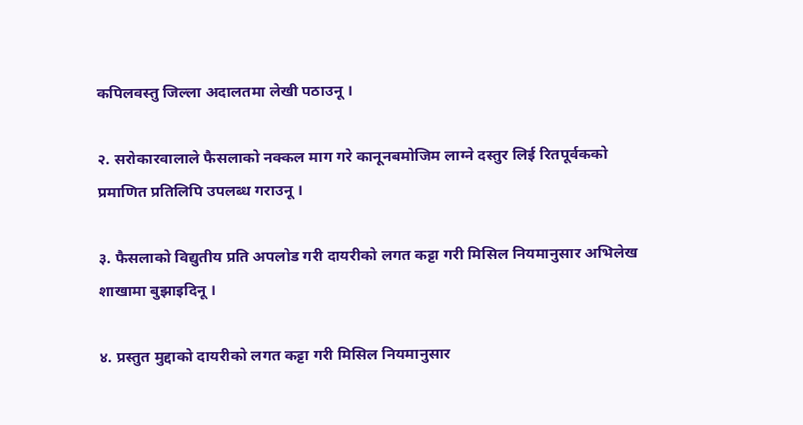कपिलवस्तु जिल्ला अदालतमा लेखी पठाउनू ।

२. सरोकारवालाले फैसलाको नक्कल माग गरे कानूनबमोजिम लाग्ने दस्तुर लिई रितपूर्वकको प्रमाणित प्रतिलिपि उपलब्ध गराउनू ।

३. फैसलाको विद्युतीय प्रति अपलोड गरी दायरीको लगत कट्टा गरी मिसिल नियमानुसार अभिलेख शाखामा बुझाइदिनू ।

४. प्रस्तुत मुद्दाको दायरीको लगत कट्टा गरी मिसिल नियमानुसार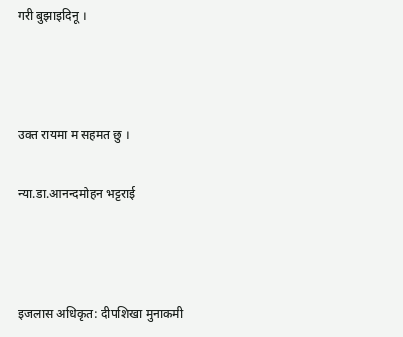गरी बुझाइदिनू ।



उक्त रायमा म सहमत छु ।

न्या.डा.आनन्दमोहन भट्टराई



इजलास अधिकृत: दीपशिखा मुनाकमी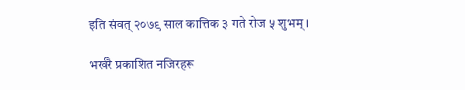इति संवत् २०७९ साल कात्तिक ३ गते रोज ५ शुभम् ।

भर्खरै प्रकाशित नजिरहरू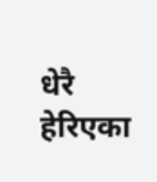धेरै हेरिएका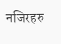नजिरहरु